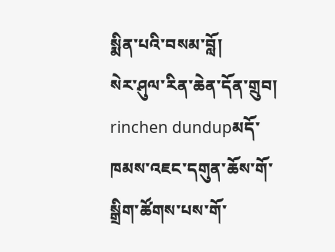སྨིན་པའི་བསམ་བློ།
སེར་ཤུལ་རིན་ཆེན་དོན་གྲུབ།
rinchen dundupམདོ་ཁམས་འཇང་དགུན་ཆོས་གོ་སྒྲིག་ཚོགས་པས་གོ་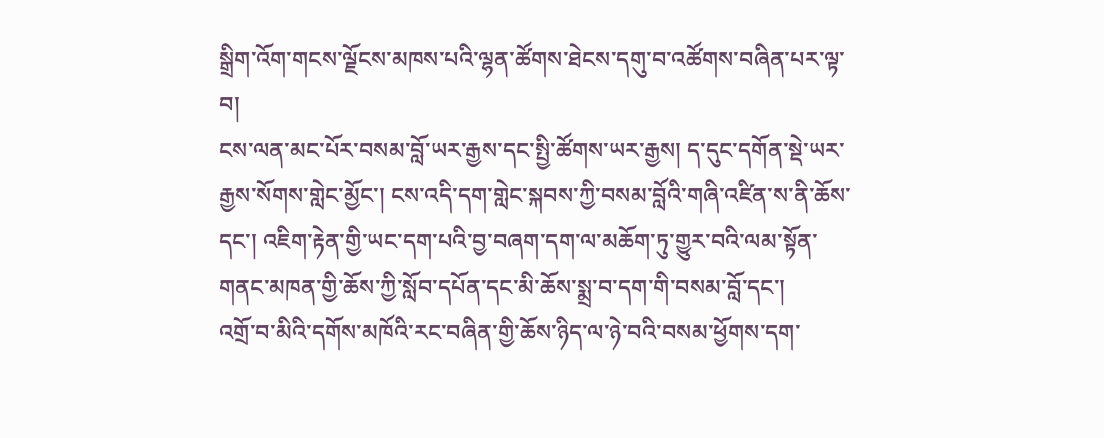སྒྲིག་འོག་གངས་ལྗོངས་མཁས་པའི་ལྷན་ཚོགས་ཐེངས་དགུ་བ་འཚོགས་བཞིན་པར་ལྟ་བ།
ངས་ལན་མང་པོར་བསམ་བློ་ཡར་རྒྱས་དང་སྤྱི་ཚོགས་ཡར་རྒྱས། ད་དུང་དགོན་སྡེ་ཡར་རྒྱས་སོགས་གླེང་མྱོང་། ངས་འདི་དག་གླེང་སྐབས་ཀྱི་བསམ་བློའི་གཞི་འཛིན་ས་ནི་ཆོས་དང་། འཇིག་རྟེན་གྱི་ཡང་དག་པའི་བྱ་བཞག་དག་ལ་མཆོག་ཏུ་གྱུར་བའི་ལམ་སྟོན་གནང་མཁན་གྱི་ཆོས་ཀྱི་སློབ་དཔོན་དང་མི་ཆོས་སྨྲ་བ་དག་གི་བསམ་བློ་དང་།
འགྲོ་བ་མིའི་དགོས་མཁོའི་རང་བཞིན་གྱི་ཆོས་ཉིད་ལ་ཉེ་བའི་བསམ་ཕྱོགས་དག་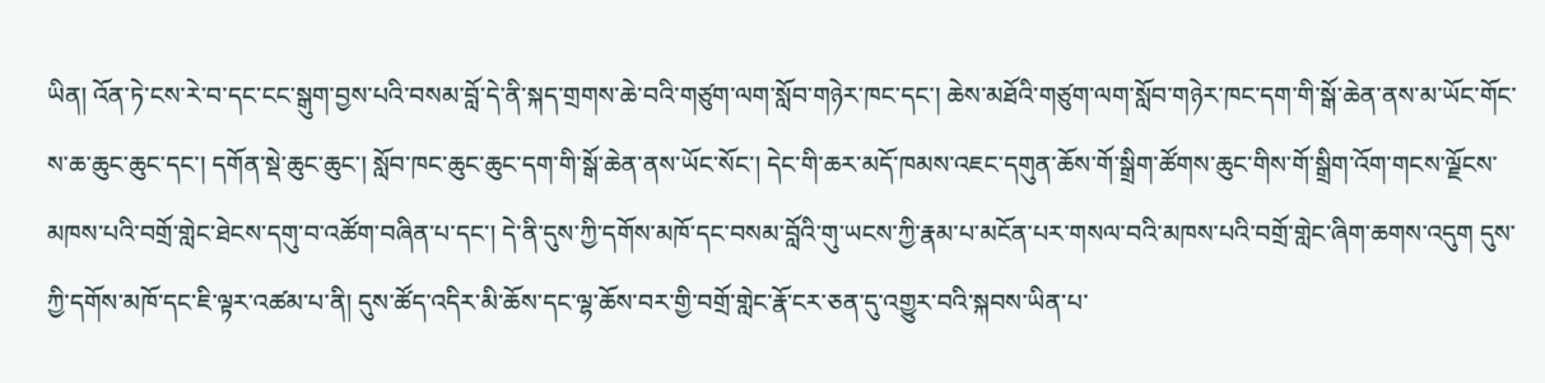ཡིན། འོན་ཏེ་ངས་རེ་བ་དང་ངང་སྒུག་བྱས་པའི་བསམ་བློ་དེ་ནི་སྐད་གྲགས་ཆེ་བའི་གཙུག་ལག་སློབ་གཉེར་ཁང་དང་། ཆེས་མཐོའི་གཙུག་ལག་སློབ་གཉེར་ཁང་དག་གི་སྒོ་ཆེན་ནས་མ་ཡོང་གོང་ས་ཆ་ཆུང་ཆུང་དང་། དགོན་སྡེ་ཆུང་ཆུང་། སློབ་ཁང་ཆུང་ཆུང་དག་གི་སྒོ་ཆེན་ནས་ཡོང་སོང་། དེང་གི་ཆར་མདོ་ཁམས་འཇང་དགུན་ཆོས་གོ་སྒྲིག་ཚོགས་ཆུང་གིས་གོ་སྒྲིག་འོག་གངས་ལྗོངས་མཁས་པའི་བགྲོ་གླེང་ཐེངས་དགུ་བ་འཚོག་བཞིན་པ་དང་། དེ་ནི་དུས་ཀྱི་དགོས་མཁོ་དང་བསམ་བློའི་གུ་ཡངས་ཀྱི་རྣམ་པ་མངོན་པར་གསལ་བའི་མཁས་པའི་བགྲོ་གླེང་ཞིག་ཆགས་འདུག དུས་ཀྱི་དགོས་མཁོ་དང་ཇི་ལྟར་འཚམ་པ་ནི། དུས་ཚོད་འདིར་མི་ཆོས་དང་ལྷ་ཆོས་བར་གྱི་བགྲོ་གླེང་རྣོ་ངར་ཅན་དུ་འགྱུར་བའི་སྐབས་ཡིན་པ་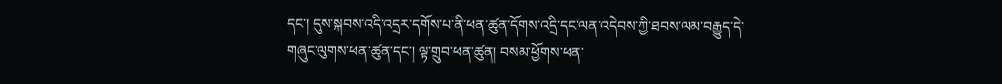དང་། དུས་སྐབས་འདི་འདྲར་དགོས་པ་ནི་ཕན་ཚུན་དོགས་འདྲི་དང་ལན་འདེབས་ཀྱི་ཐབས་ལམ་བརྒྱུད་དེ་གཞུང་ལུགས་ཕན་ཚུན་དང་། ལྟ་གྲུབ་ཕན་ཚུན། བསམ་ཕྱོགས་ཕན་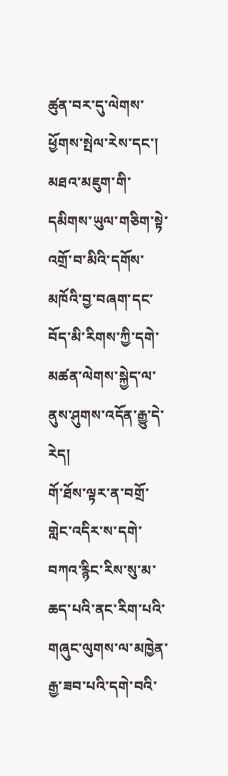ཚུན་བར་དུ་ལེགས་ཕྱོགས་སྤེལ་རེས་དང་། མཐའ་མཇུག་གི་དམིགས་ཡུལ་གཅིག་སྟེ་འགྲོ་བ་མིའི་དགོས་མཁོའི་བྱ་བཞག་དང་བོད་མི་རིགས་ཀྱི་དགེ་མཚན་ལེགས་སྐྱེད་ལ་ནུས་ཤུགས་འདོན་རྒྱུ་དེ་རེད།
གོ་ཐོས་ལྟར་ན་བགྲོ་གླེང་འདིར་ས་དགེ་བཀའ་རྙིང་རིས་སུ་མ་ཆད་པའི་ནང་རིག་པའི་གཞུང་ལུགས་ལ་མཁྱེན་རྒྱ་ཟབ་པའི་དགེ་བའི་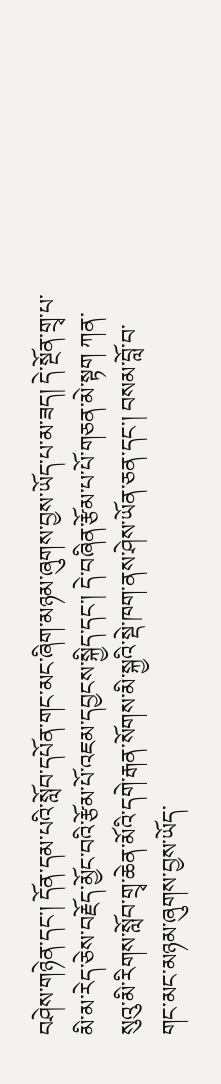བཤེས་གཉེན་དང་། དོན་དམ་པའི་སློབ་དཔོན་གང་མང་ཞིག་མཉམ་ཞུགས་བྱས་ཡོད་པ་མ་ཟད། དེ་སྔོན་གྲྭ་པ་མི་མ་རེད་ཅེས་བརྗོད་མྱོང་བའི་རྩོམ་པོ་འཇམ་དབྱངས་སྐྱིད་དང་། དེ་བཞིན་རྩོམ་པ་པོ་གཅན་མེ་སྟག ཀན་སུའུ་མི་རིགས་སློབ་གྲྭ་ཆེན་མོའི་དགེ་རྒན་སོགས་མི་སྐྱའི་སྡེ་ཁག་ནས་ཤེས་ཡོན་ཅན་དང་། བསམ་བློ་བ་གང་མང་མཉམ་ཞུགས་བྱས་ཡོད་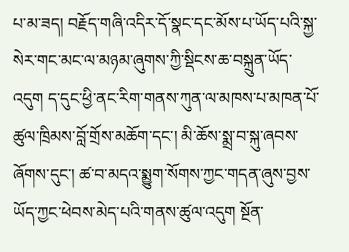པ་མ་ཟད། བརྗོད་གཞི་འདིར་དོ་སྣང་དང་མོས་པ་ཡོད་པའི་སྐྱ་སེར་གང་མང་ལ་མཉམ་ཞུགས་ཀྱི་སྡིངས་ཆ་བསྐྲུན་ཡོད་འདུག ད་དུང་ཕྱི་ནང་རིག་གནས་ཀུན་ལ་མཁས་པ་མཁན་པོ་ཚུལ་ཁྲིམས་བློ་གྲོས་མཆོག་དང་། མི་ཆོས་སྨྲ་བ་སྐུ་ཞབས་ཞོགས་དུང་། ཚ་བ་མདའ་སྨྱུག་སོགས་ཀྱང་གདན་ཞུས་བྱས་ཡོད་ཀྱང་ཕེབས་མེད་པའི་གནས་ཚུལ་འདུག སྔོན་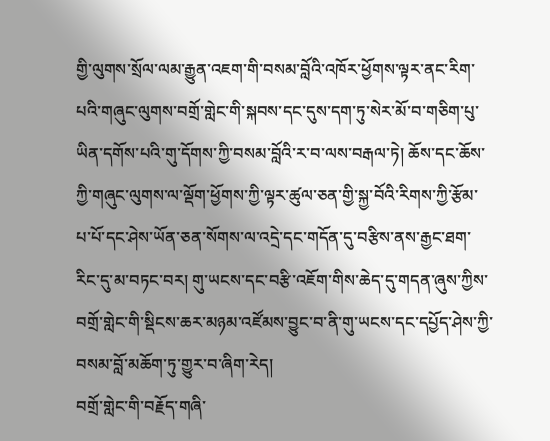གྱི་ལུགས་སྲོལ་ལམ་རྒྱུན་འཇག་གི་བསམ་བློའི་འཁོར་ཕྱོགས་ལྟར་ནང་རིག་པའི་གཞུང་ལུགས་བགྲོ་གླེང་གི་སྐབས་དང་དུས་དག་ཏུ་སེར་མོ་བ་གཅིག་པུ་ཡིན་དགོས་པའི་གུ་དོགས་ཀྱི་བསམ་བློའི་ར་བ་ལས་བརྒལ་ཏེ། ཆོས་དང་ཆོས་ཀྱི་གཞུང་ལུགས་ལ་ལྡོག་ཕྱོགས་ཀྱི་ལྟར་ཚུལ་ཅན་གྱི་སྐྱ་བོའི་རིགས་ཀྱི་རྩོམ་པ་པོ་དང་ཤེས་ཡོན་ཅན་སོགས་ལ་འདྲེ་དང་གདོན་དུ་བརྩིས་ནས་རྒྱང་ཐག་རིང་དུ་མ་བཏང་བར། གུ་ཡངས་དང་བརྩི་འཇོག་གིས་ཆེད་དུ་གདན་ཞུས་ཀྱིས་བགྲོ་གླེང་གི་སྡིངས་ཆར་མཉམ་འཛོམས་བྱུང་བ་ནི་གུ་ཡངས་དང་དཔྱོད་ཤེས་ཀྱི་བསམ་བློ་མཆོག་ཏུ་གྱུར་བ་ཞིག་རེད།
བགྲོ་གླེང་གི་བརྗོད་གཞི་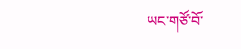ཡང་གཙོ་བོ་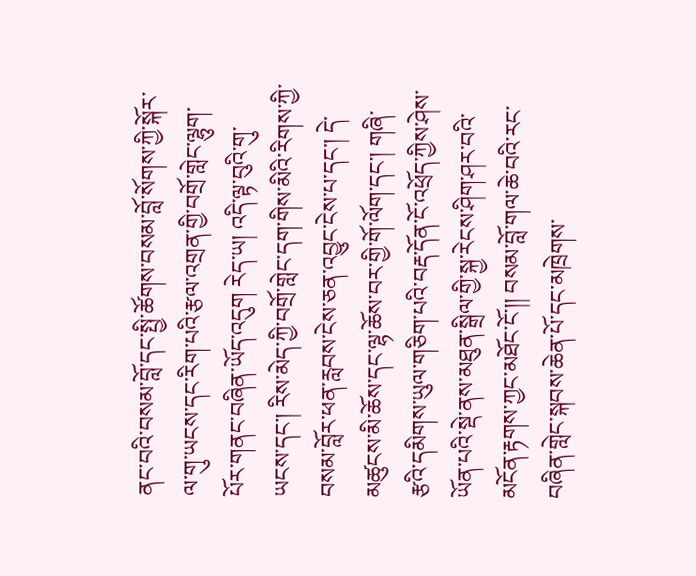ནང་བའི་བསམ་བློ་དང་སྤྱི་ཚོགས་བསམ་བློ་སོགས་ཀྱི་སྐོར་ལ་གུ་ཡངས་དང་རིག་པའི་རྩལ་འགྲན་གྱི་བགྲོ་གླེང་ལྷུག་པོར་གནང་བཞིན་ཡོད་འདུག རེད་ཡ། འདི་ལྟ་བུའི་གུ་ཡངས་དང་། རིས་མེད་ཀྱི་བགྲོ་གླེང་དག་གིས་མིའི་རིགས་ཀྱི་བསམ་བློར་ཕན་རླབས་ངེས་ཅན་འབྱུང་ངེས་པ་དང་། དེ་མཚུངས་མི་ཆོས་དང་ལྷ་ཆོས་བར་གྱི་གོ་ལོག་དང་། གཞི་རྩའི་དམིགས་ཡུལ་གཅིག་པའི་བརྡ་དོན་ངོ་འཕྲོད་ཀྱིས་ཤེས་ཡོན་པའི་སྡེ་ནས་མཐུན་སྒྲིལ་གྱི་སྐྱ་རེངས་ཤིག་ཤར་བའི་མངོན་རྟགས་ཀྱང་མཐོང་ངོ་།། བསམ་བློ་གལ་ཆེ་བའི་རང་བཞིན་གླེང་སྐབས་ཆེན་པོ་དང་མཁྲེགས་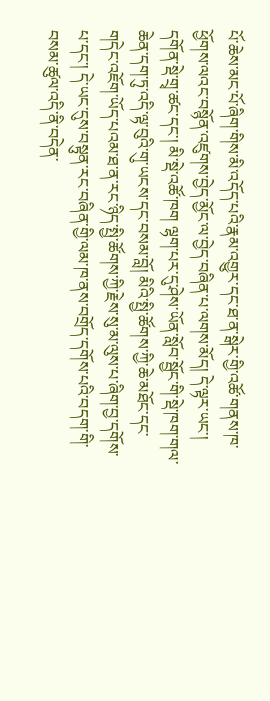པོ་ཆེས་མང་པོ་ཞིག་གིས་མི་འདོད་པའི་རྣམ་འགྱུར་དང་ཐ་ན་སྒེར་གྱི་འཚོ་གནས་ཁ་ཕྱོགས་ལའང་བསྙོན་འཛུགས་བྱེད་མྱོང་ལ་བྱེད་བཞིན་པ་ལགས་མོད། དེ་ལྟར་ཡང་། དགོན་སྡེ་གྲྭ་ཚང་དང་། མི་སྡེ་འཚོ་ཁག ལྷག་པར་དུ་ཤེས་ཡོན་སློབ་སྦྱོང་གི་སྡེ་ཁག་གལ་ཆེན་དག་ཏུ་འདི་ལྟ་བུའི་གུ་ཡངས་དང་བསམ་བློ། མིའི་སྤྱི་ཚོགས་ཀྱི་ཆེ་མཐོང་དང་གདེང་འཇོག་ཡོད་པའམ་ཐ་ན་རང་ཉིད་སྤྱི་ཚོགས་ཀྱི་རྗེས་སུ་མ་ལུས་པ་ཞིག་བྱ་དགོས་པ་དང་། དེ་ཡང་དུས་བསྟུན་རང་བཞིན་གྱི་ལམ་ཁ་ནས་བགྲོད་དགོས་པའི་བདག་གི་བསམ་ཚུལ་འདི་ནི་བདེན་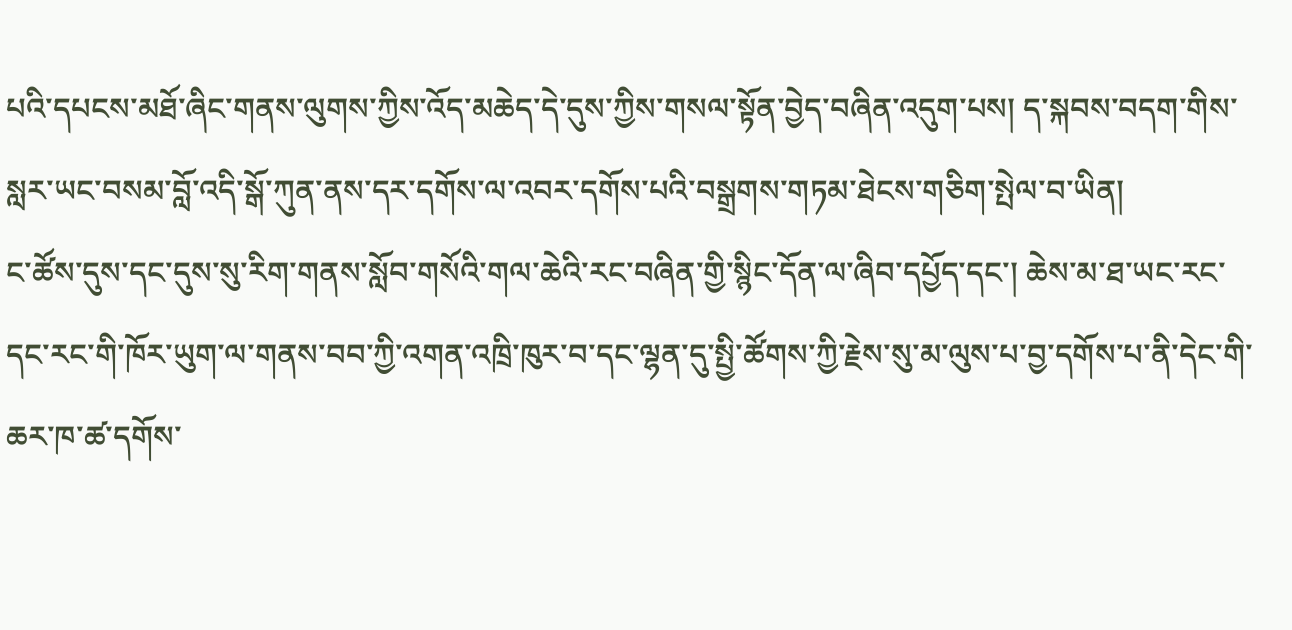པའི་དཔངས་མཐོ་ཞིང་གནས་ལུགས་ཀྱིས་འོད་མཆེད་དེ་དུས་ཀྱིས་གསལ་སྟོན་བྱེད་བཞིན་འདུག་པས། ད་སྐབས་བདག་གིས་སླར་ཡང་བསམ་བློ་འདི་སྒོ་ཀུན་ནས་དར་དགོས་ལ་འབར་དགོས་པའི་བསྒྲགས་གཏམ་ཐེངས་གཅིག་སྤེལ་བ་ཡིན།
ང་ཚོས་དུས་དང་དུས་སུ་རིག་གནས་སློབ་གསོའི་གལ་ཆེའི་རང་བཞིན་གྱི་སྙིང་དོན་ལ་ཞིབ་དཔྱོད་དང་། ཆེས་མ་ཐ་ཡང་རང་དང་རང་གི་ཁོར་ཡུག་ལ་གནས་བབ་ཀྱི་འགན་འཁྲི་ཁུར་བ་དང་ལྷན་དུ་སྤྱི་ཚོགས་ཀྱི་རྗེས་སུ་མ་ལུས་པ་བྱ་དགོས་པ་ནི་དེང་གི་ཆར་ཁ་ཚ་དགོས་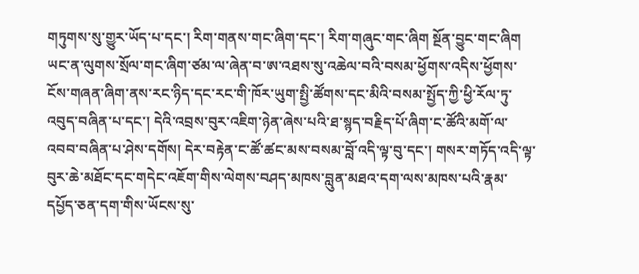གཏུགས་སུ་གྱུར་ཡོད་པ་དང་། རིག་གནས་གང་ཞིག་དང་། རིག་གཞུང་གང་ཞིག སྔོན་བྱུང་གང་ཞིག ཡང་ན་ལུགས་སྲོལ་གང་ཞིག་ཙམ་ལ་ཞེན་བ་ཨ་འཐས་སུ་འཆེལ་བའི་བསམ་ཕྱོགས་འདིས་ཕྱོགས་ངོས་གཞན་ཞིག་ནས་རང་ཉིད་དང་རང་གི་ཁོར་ཡུག་སྤྱི་ཚོགས་དང་མིའི་བསམ་སྤྱོད་ཀྱི་ཕྱི་རོལ་ཏུ་འབུད་བཞིན་པ་དང་། དེའི་འབྲས་བུར་འཇིག་ཉེན་ཞེས་པའི་ཐ་སྙད་བརྗིད་པོ་ཞིག་ང་ཚོའི་མགོ་ལ་འབབ་བཞིན་པ་ཤེས་དགོས། དེར་བརྟེན་ང་ཚོ་ཚང་མས་བསམ་བློ་འདི་ལྟ་བུ་དང་། གསར་གཏོད་འདི་ལྟ་བུར་ཆེ་མཐོང་དང་གདེང་འཇོག་གིས་ལེགས་བཤད་མཁས་བླུན་མཐའ་དག་ལས་མཁས་པའི་རྣམ་དཔྱོད་ཅན་དག་གིས་ཡོངས་སུ་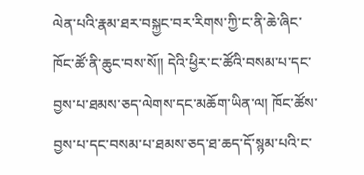ལེན་པའི་རྣམ་ཐར་བསྐྱང་བར་རིགས་ཀྱི་ང་ནི་ཆེ་ཞིང་ཁོང་ཚོ་ནི་ཆུང་བས་སོ།། དེའི་ཕྱིར་ང་ཚོའི་བསམ་པ་དང་བྱས་པ་ཐམས་ཅད་ལེགས་དང་མཆོག་ཡིན་ལ། ཁོང་ཚོས་བྱས་པ་དང་བསམ་པ་ཐམས་ཅད་ཐ་ཆད་དོ་སྙམ་པའི་ང་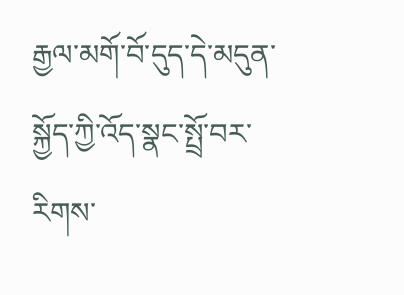རྒྱལ་མགོ་བོ་དུད་དེ་མདུན་སྐྱོད་ཀྱི་འོད་སྣང་སྤྲོ་བར་རིགས་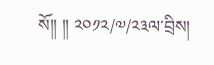སོ།། །། ༢༠༡༢/༧/༢༣ལ་བྲིས།